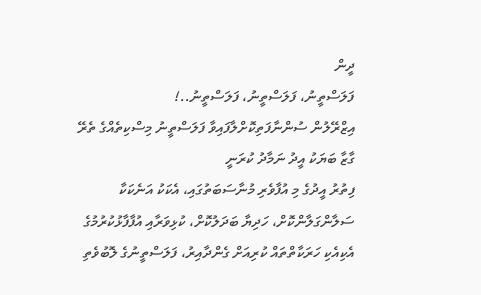ދީން
ފަލަސްތީނު، ފަލަސްތީނު، ފަލަސްތީނު..!
އިޒްރޭލުން ސުންނާފަތިކޮށްލާފައިވާ ފަލަސްތީނު މިސްކިތެއްގެ ތެރޭ ގާޒާ ބަޔަކު އީދު ނަމާދު ކުރަނީ
ފިތުރު އީދުގެ މި އުފާވެރި މުނާސަބަތުގައި، އެކަކު އަނެކަކާ ސަލާންގަލާންކޮށް، ހަދިޔާ ބަދަލުކޮށް، ކުޅިވަރާއި އުފާފާޅުކުރުމުގެ އެކިއެކި ހަރަކާތްތައް ކުރިއަށް ގެންދާއިރު، ފަލަސްތީނުގެ ލޮބުވެތި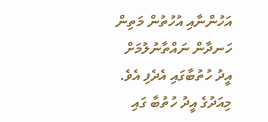އަހުންނާއި އުހުތުން މަތިން ހަނދާން ނައްތާނުލުމަށް އީދު ހުތުބާގައި އެދެފި އެވެ.
މިއަދުގެ އީދު ހުތުބާ ގައި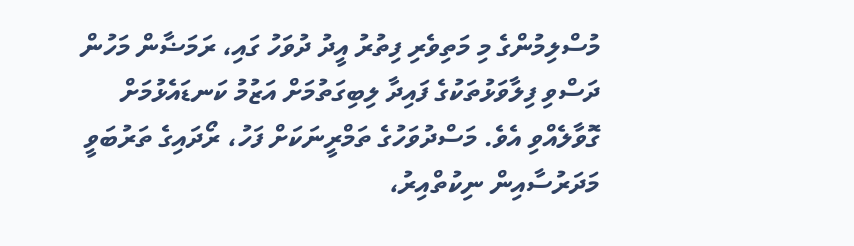މުސްލިމުންގެ މި މަތިވެރި ފިތުރު އީދު ދުވަހު ގައި، ރަމަޟާން މަހުން ދަސްވި ފިލާވަޅުތަކުގެ ފައިދާ ލިބިގަތުމަށް އަޒުމު ކަނޑައެޅުމަށް ގޮވާލެއްވި އެވެ. މަސްދުވަހުގެ ތަމްރީނަކަށް ފަހު، ރޯދައިގެ ތަރުބަވީ މަދަރުސާއިން ނިކުތްއިރު،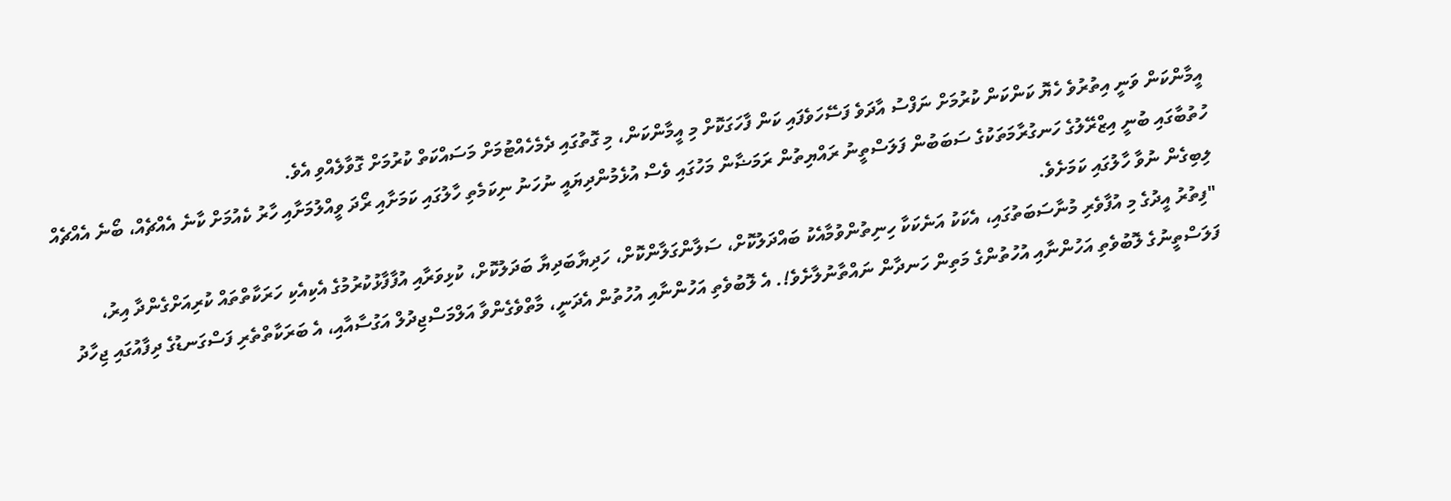އީމާންކަން ވަނީ އިތުރުވެ ހެޔޮ ކަންކަން ކުރުމަށް ނަފްސު އާދަވެ ފަސޭހަވެފައި ކަން ފާހަގަކޮށް މި އީމާންކަން، މި ގޮތުގައި ދެމެހެއްޓުމަށް މަސައްކަތް ކުރުމަށް ގޮވާލެއްވި އެވެ.
ހުތުބާގައި ބުނީ އިޒްރޭލުގެ ހަނގުރާމަތަކުގެ ސަބަބުން ފަލަސްތީނު ރައްޔިތުން ރަމަޟާން މަހުގައި ވެސް އުޅެމުންދިޔައީ ނުހަނު ނިކަމެތި ހާލުގައި ކަމަށާއި ރޯދަ ވީއްލުމަށާއި ހާރު ކެއުމަށް ކާނެ އެއްޗެއް، ބޯނެ އެއްޗެއް ލިބިގެން ނުވާ ހާލުގައި ކަމަށެވެ.
"ފިތުރު އީދުގެ މި އުފާވެރި މުނާސަބަތުގައި، އެކަކު އަނެކަކާ ހިނިތުންވުމާއެކު ބައްދަލުކޮށް، ސަލާންގަލާންކޮށް، ހަދިޔާބަދިޔާ ބަދަލުކޮށް، ކުޅިވަރާއި އުފާފާޅުކުރުމުގެ އެކިއެކި ހަރަކާތްތައް ކުރިއަށްގެންދާ އިރު، ފަލަސްތީނުގެ ލޮބުވެތި އަހުންނާއި އުހުތުންގެ މަތިން ހަނދާން ނައްތާނުލާށެވެ!. އެ ލޮބުވެތި އަހުންނާއި އުހުތުން އެދަނީ، މާތްވެގެންވާ އަލްމަސްޖިދުލް އަގުސާއާއި، އެ ބަރަކާތްތެރި ފަސްގަނޑުގެ ދިފާއުގައި ޖިހާދު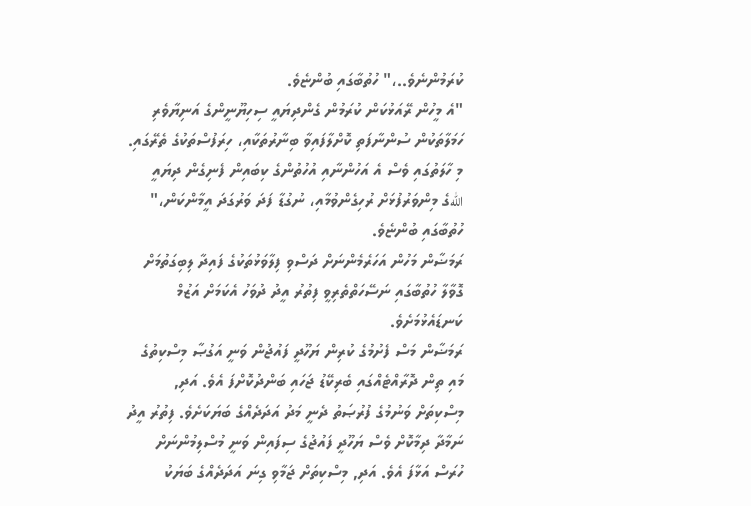ކުރަމުންނެވެ..،" ހުތުބާގައި ބުންޏެވެ.
"އެ މީހުން ރޭއަޅުކަން ކުރަމުން ގެންދިޔައީ ސިހިޔޫނީންގެ އަނިޔާވެރި ހަމަލާތަކުން ސުންނާފަތި ކޮށްލާފައިވާ ބިނާރުތަކާއި، ހިރަފުސްތަކުގެ ތެރޭގައި. މި ހާލަތުގައި ވެސް އެ އަހުންނާއި އުހުތުންގެ ކިބައިން ފެނިގެން ދިޔައީ اللهގެ މިންވަރުފުޅަށް ރުހިގެންވުމާއި، ނުގުޑާ ފަދަ ވަރުގަދަ އީމާންކަން،" ހުތުބާގައި ބުންޏެވެ.
ރަމަޟާން މަހުން އަހަރެމެންނަށް ދަސްވި ފިލާވަޅުތަކުގެ ފައިދާ ލިބިގަތުމަށް ގޮވާލާ ހުތުބާގައި ނަސޭހަތްތެރިވީ ފިތުރު އީދު ދުވަހު އެކަމަށް އަޒުމް ކަނޑައެޅުމަށެވެ.
ރަމަޟާން މަސް ފެށުމުގެ ކުރިން ޔަހޫދީ ފައުޖުން ވަނީ އަގުޞާ މިސްކިތުގެ މައި ތިން ދޮރާއްޓެއްގައި ބެރިކޭޑު ޖަހައި ބަންދުކޮށްފަ އެވެ. އަދި, މިސްކިތަށް ވަނުމުގެ ފުރުޞަތު ދެނީ މަދު އަދަދެއްގެ ބަޔަކަށެވެ. ފިތުރު އީދު ނަމާދާ ދިމާކޮށް ވެސް ޔަހޫދީ ފައުޖުގެ ސިފައިން ވަނީ މުސްލިމުންނަށް ހުރަސް އަޅާފަ އެވެ. އަދި, މިސްކިތަށް ޖަމާވި ގިނަ އަދަދެއްގެ ބަޔަކު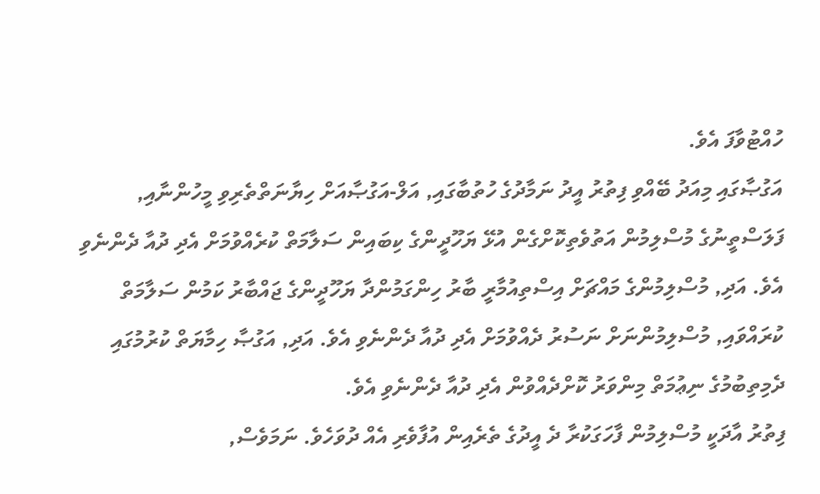ހުއްޓުވާފަ އެވެ.
އަގުޞާގައި މިއަދު ބޭއްވި ފިތުރު އީދު ނަމާދުގެ ހުތުބާގައި, އަލް-އަގުޞާއަށް ހިޔާނަތްތެރިވި މީހުންނާއި, ފަލަސްތީނުގެ މުސްލިމުން އަތުވެތިކޮށްގެން އުޅޭ ޔަހޫދީންގެ ކިބައިން ސަލާމަތް ކުރެއްވުމަށް އެދި ދުއާ ދެންނެވި އެވެ. އަދި, މުސްލިމުންގެ މައްޗަށް އިސްތިއުމާރީ ބާރު ހިންގަމުންދާ ޔަހޫދީންގެ ޖައްބާރު ކަމުން ސަލާމަތް ކުރައްވައި, މުސްލިމުންނަށް ނަސުރު ދެއްވުމަށް އެދި ދުއާ ދެންނެވި އެވެ. އަދި, އަގުޞާ ހިމާޔަތް ކުރުމުގައި ދެމިތިބުމުގެ ނިޢުމަތް މިންވަރު ކޮށްދެއްވުން އެދި ދުއާ ދެންނެވި އެވެ.
ފިތުރު އާދަކީ މުސްލިމުން ފާހަގަކުރާ ދެ އީދުގެ ތެރެއިން އުފާވެރި އެއް ދުވަހެވެ. ނަމަވެސް,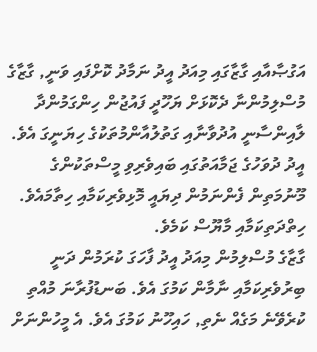އަގުޞާއާއި ގާޒާގައި މިއަދު އީދު ނަމާދު ކޮށްފައި ވަނީ, ގާޒާގެ މުސްލިމުންނާ ދެކޮޅަށް ޔަހޫދީ ފައުޖުން ހިންގަމުންދާ ލާއިންސާނީ އުދުވާނާއި ގަތުލުއާންމުތަކުގެ ހިޔަނީގަ އެވެ. އީދު ދުވަހުގެ ޖަމާއަތުގައި ބައިވެރިވި މީސްތަކުންގެ މޫނުމަތިން ފެންނަމުން ދިޔައީ މޮޅިވެރިކަމާއި ހިތާމައެވެ. ހިތްދަތިކަމާއި މާޔޫސް ކަމެވެ.
ގާޒާގެ މުސްލިމުން މިއަދު އީދު ފާހަގަ ކުރަމުން ދަނީ ބިރުވެރިކަމާއި ނާމާން ކަމުގަ އެވެ. ބަނޑުފުރާނަ މުއްތި ކުރެވޭނެ މަގެއް ނެތި, ހައިހޫނު ކަމުގަ އެވެ. އެ މީހުންނަށް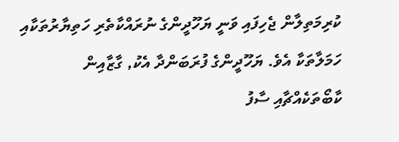ކުރިމަތިލާން ޖެހިފައި ވަނީ ޔަހޫދީންގެ ނުރައްކާތެރި ހަތިޔާރުތަކާއި ހަމަލާތަކާ އެވެ. ޔަހޫދީންގެ ފުރަބަންދާ އެކު, ގާޒާއިން ކާބޯތަކެއްޗާއި ސާފު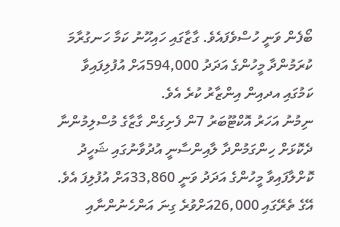ބޯފެން ވަނީ ހުސްވެފައެވެ. ގާޒާގައި ހައިހޫނު ކަމާ ހަނގުރާމަ ކުރަމުންދާ މީހުންގެ އަދަދު 594,000އަށް އުފުލިފައިވާ ކަމުގައި އދއިން އިންޒާރު ކުރެ އެވެ.
ނިމުނު އަހަރު އޮކްޓޫބަރު 7ން ފެށިގެން ގާޒާގެ މުސްލިމުންނާ ދެކޮޅަށް ހިންގަމުންދާ ލާއިންސާނީ އުދުވާނުގައި ޝަހީދު ކޮށްލާފައިވާ މީހުންގެ އަދަދު ވަނީ 33,860އަށް އުފުލިފަ އެވެ. އޭގެ ތެރޭގައި 26,000އަށްވުރެ ގިނަ އަންހެނުންނާއި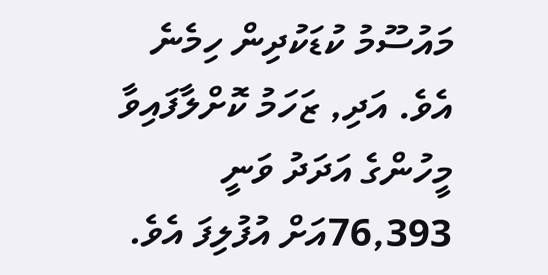މައުސޫމު ކުޑަކުދިން ހިމެނެ އެވެ. އަދި, ޒަހަމު ކޮށްލާފައިވާ މީހުންގެ އަދަދު ވަނީ 76,393އަށް އުފުލިފަ އެވެ.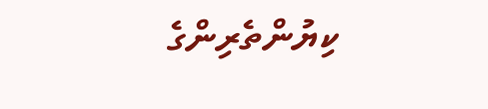ކިޔުންތެރިންގެ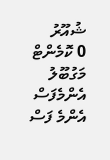ޝުއޫރު
0 ކޮމެންޓް
މަގުބޫލު
އެންމެފަސް
އެންމެ ފަސް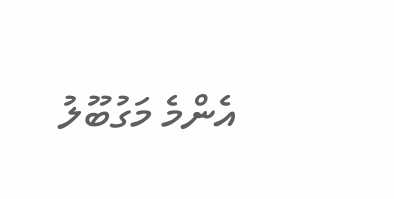އެންމެ މަގުބޫލު